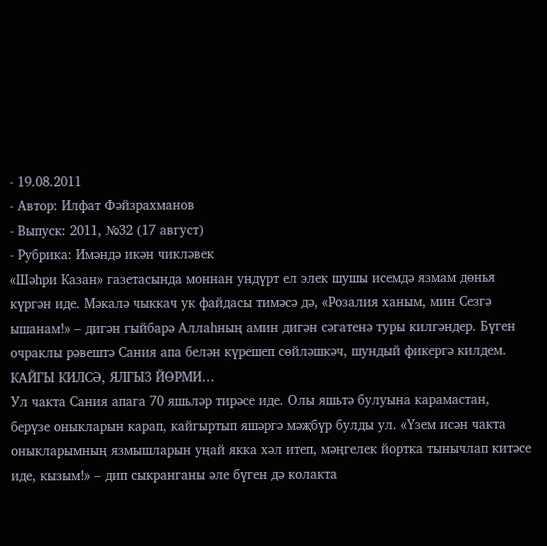- 19.08.2011
- Автор: Илфат Фәйзрахманов
- Выпуск: 2011, №32 (17 август)
- Рубрика: Имәндә икән чикләвек
«Шәһри Казан» газетасында моннан ундүрт ел элек шушы исемдә язмам дөнья күргән иде. Мәкалә чыккач ук файдасы тимәсә дә, «Розалия ханым, мин Сезгә ышанам!» – дигән гыйбарә Аллаһның амин дигән сәгатенә туры килгәндер. Бүген очраклы рәвештә Сания апа белән күрешеп сөйләшкәч, шундый фикергә килдем.
КАЙГЫ КИЛСӘ, ЯЛГЫЗ ЙӨРМИ…
Ул чакта Сания апага 70 яшьләр тирәсе иде. Олы яшьтә булуына карамастан, берүзе оныкларын карап, кайгыртып яшәргә мәҗбүр булды ул. «Үзем исән чакта оныкларымның язмышларын уңай якка хәл итеп, мәңгелек йортка тынычлап китәсе иде, кызым!» – дип сыкранганы әле бүген дә колакта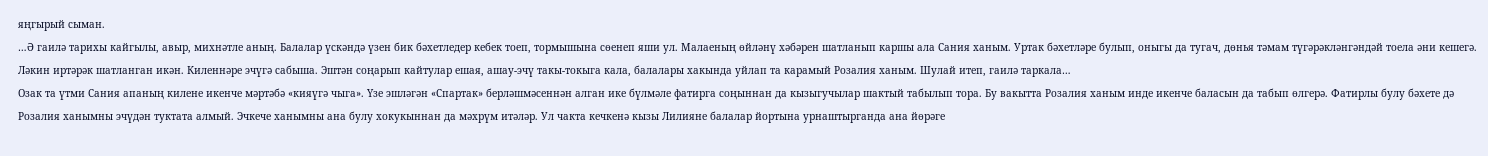яңгырый сыман.
…Ә гаилә тарихы кайгылы, авыр, михнәтле аның. Балалар үскәндә үзен бик бәхетледер кебек тоеп, тормышына сөенеп яши ул. Малаеның өйләнү хәбәрен шатланып каршы ала Сания ханым. Уртак бәхетләре булып, оныгы да тугач, дөнья тәмам түгәрәкләнгәндәй тоела әни кешегә. Ләкин иртәрәк шатланган икән. Киленнәре эчүгә сабыша. Эштән соңарып кайтулар ешая, ашау-эчү такы-токыга кала, балалары хакында уйлап та карамый Розалия ханым. Шулай итеп, гаилә таркала…
Озак та үтми Сания апаның килене икенче мәртәбә «кияүгә чыга». Үзе эшләгән «Спартак» берләшмәсеннән алган ике бүлмәле фатирга соңыннан да кызыгучылар шактый табылып тора. Бу вакытта Розалия ханым инде икенче баласын да табып өлгерә. Фатирлы булу бәхете дә Розалия ханымны эчүдән туктата алмый. Эчкече ханымны ана булу хокукыннан да мәхрүм итәләр. Ул чакта кечкенә кызы Лилияне балалар йортына урнаштырганда ана йөрәге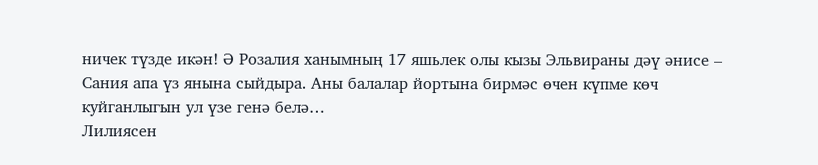ничек түзде икән! Ә Розалия ханымның 17 яшьлек олы кызы Эльвираны дәү әнисе – Сания апа үз янына сыйдыра. Аны балалар йортына бирмәс өчен күпме көч куйганлыгын ул үзе генә белә…
Лилиясен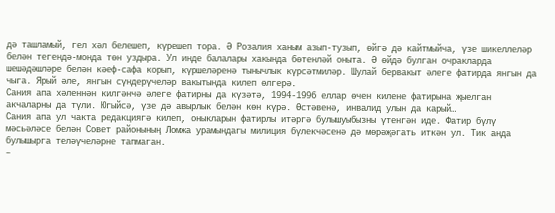дә ташламый, гел хәл белешеп, күрешеп тора. Ә Розалия ханым азып-тузып, өйгә дә кайтмыйча, үзе шикеллеләр белән тегендә-монда төн уздыра. Ул инде балалары хакында бөтенләй оныта. Ә өйдә булган очракларда шешәдәшләре белән кәеф-сафа корып, күршеләренә тынычлык күрсәтмиләр. Шулай бервакыт әлеге фатирда янгын да чыга. Ярый әле, янгын сүндерүчеләр вакытында килеп өлгерә.
Сания апа хәленнән килгәнчә әлеге фатирны да күзәтә, 1994-1996 еллар өчен килене фатирына җыелган акчаларны да түли. Югыйсә, үзе дә авырлык белән көн күрә. Өстәвенә, инвалид улын да карый…
Сания апа ул чакта редакциягә килеп, оныкларын фатирлы итәргә булышуыбызны үтенгән иде. Фатир бүлү мәсьәләсе белән Совет районының Ломжа урамындагы милиция бүлекчәсенә дә мөрәҗәгать иткән ул. Тик анда булышырга теләүчеләрне тапмаган.
–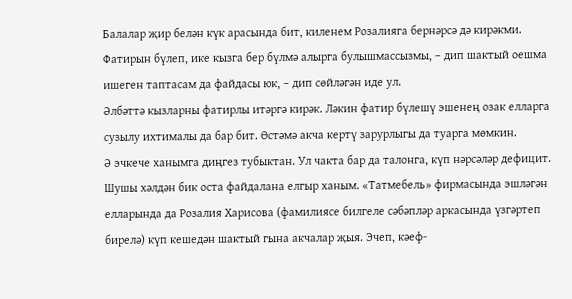Балалар җир белән күк арасында бит, киленем Розалияга бернәрсә дә кирәкми. Фатирын бүлеп, ике кызга бер бүлмә алырга булышмассызмы, – дип шактый оешма ишеген таптасам да файдасы юк, – дип сөйләгән иде ул.
Әлбәттә кызларны фатирлы итәргә кирәк. Ләкин фатир бүлешү эшенең озак елларга сузылу ихтималы да бар бит. Өстәмә акча кертү зарурлыгы да туарга мөмкин.
Ә эчкече ханымга диңгез тубыктан. Ул чакта бар да талонга, күп нәрсәләр дефицит. Шушы хәлдән бик оста файдалана елгыр ханым. «Татмебель» фирмасында эшләгән елларында да Розалия Харисова (фамилиясе билгеле сәбәпләр аркасында үзгәртеп бирелә) күп кешедән шактый гына акчалар җыя. Эчеп, кәеф-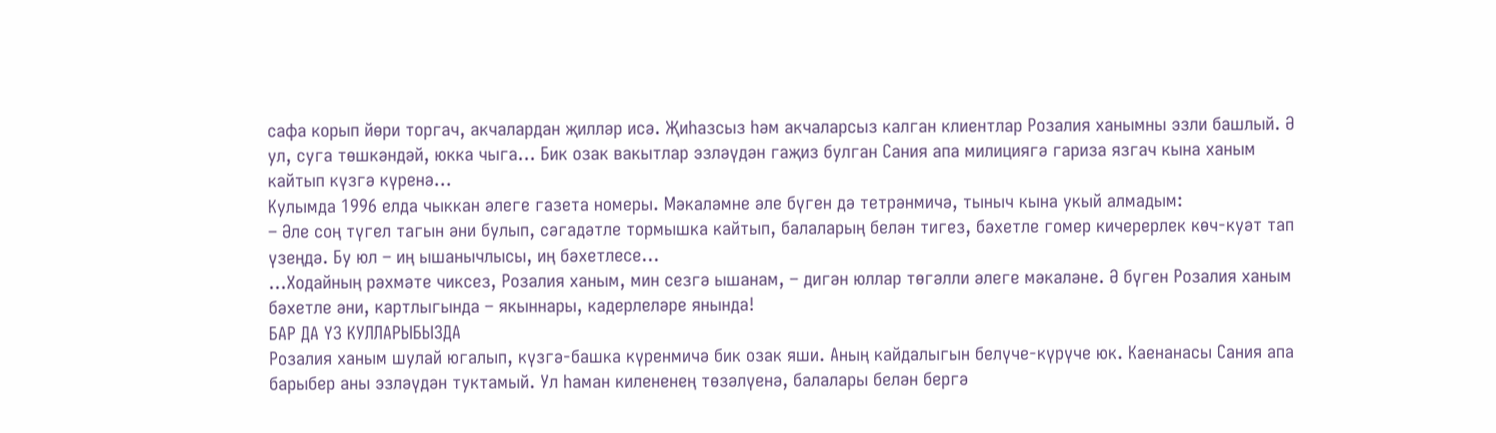сафа корып йөри торгач, акчалардан җилләр исә. Җиһазсыз һәм акчаларсыз калган клиентлар Розалия ханымны эзли башлый. Ә ул, суга төшкәндәй, юкка чыга… Бик озак вакытлар эзләүдән гаҗиз булган Сания апа милициягә гариза язгач кына ханым кайтып күзгә күренә…
Кулымда 1996 елда чыккан әлеге газета номеры. Мәкаләмне әле бүген дә тетрәнмичә, тыныч кына укый алмадым:
– Әле соң түгел тагын әни булып, сәгадәтле тормышка кайтып, балаларың белән тигез, бәхетле гомер кичерерлек көч-куәт тап үзеңдә. Бу юл – иң ышанычлысы, иң бәхетлесе…
…Ходайның рәхмәте чиксез, Розалия ханым, мин сезгә ышанам, – дигән юллар төгәлли әлеге мәкаләне. Ә бүген Розалия ханым бәхетле әни, картлыгында – якыннары, кадерлеләре янында!
БАР ДА ҮЗ КУЛЛАРЫБЫЗДА
Розалия ханым шулай югалып, күзгә-башка күренмичә бик озак яши. Аның кайдалыгын белүче-күрүче юк. Каенанасы Сания апа барыбер аны эзләүдән туктамый. Ул һаман килененең төзәлүенә, балалары белән бергә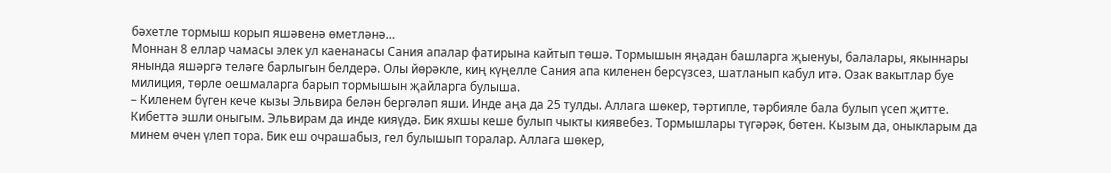бәхетле тормыш корып яшәвенә өметләнә…
Моннан 8 еллар чамасы элек ул каенанасы Сания апалар фатирына кайтып төшә. Тормышын яңадан башларга җыенуы, балалары, якыннары янында яшәргә теләге барлыгын белдерә. Олы йөрәкле, киң күңелле Сания апа киленен берсүзсез, шатланып кабул итә. Озак вакытлар буе милиция, төрле оешмаларга барып тормышын җайларга булыша.
– Киленем бүген кече кызы Эльвира белән бергәләп яши. Инде аңа да 25 тулды. Аллага шөкер, тәртипле, тәрбияле бала булып үсеп җитте. Кибеттә эшли оныгым. Эльвирам да инде кияүдә. Бик яхшы кеше булып чыкты киявебез. Тормышлары түгәрәк, бөтен. Кызым да, оныкларым да минем өчен үлеп тора. Бик еш очрашабыз, гел булышып торалар. Аллага шөкер,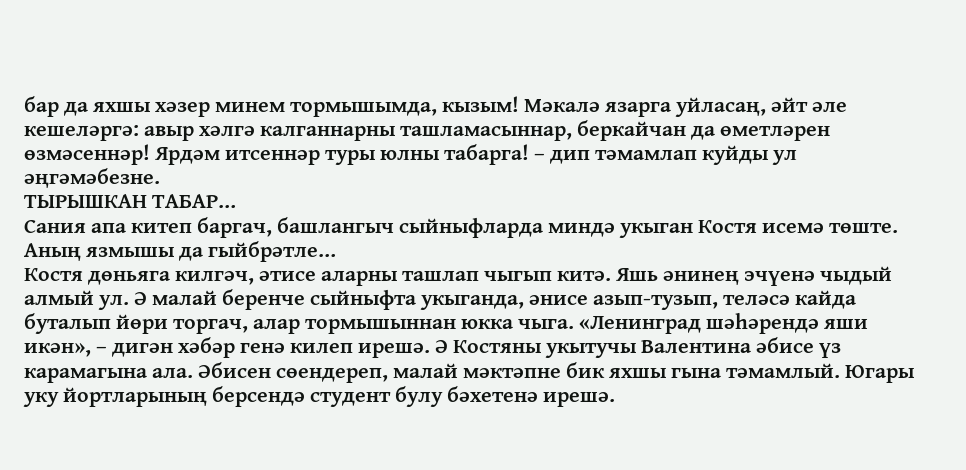бар да яхшы хәзер минем тормышымда, кызым! Мәкалә язарга уйласаң, әйт әле кешеләргә: авыр хәлгә калганнарны ташламасыннар, беркайчан да өметләрен өзмәсеннәр! Ярдәм итсеннәр туры юлны табарга! – дип тәмамлап куйды ул әңгәмәбезне.
ТЫРЫШКАН ТАБАР…
Сания апа китеп баргач, башлангыч сыйныфларда миндә укыган Костя исемә төште. Аның язмышы да гыйбрәтле…
Костя дөньяга килгәч, әтисе аларны ташлап чыгып китә. Яшь әнинең эчүенә чыдый алмый ул. Ә малай беренче сыйныфта укыганда, әнисе азып-тузып, теләсә кайда буталып йөри торгач, алар тормышыннан юкка чыга. «Ленинград шәһәрендә яши икән», – дигән хәбәр генә килеп ирешә. Ә Костяны укытучы Валентина әбисе үз карамагына ала. Әбисен сөендереп, малай мәктәпне бик яхшы гына тәмамлый. Югары уку йортларының берсендә студент булу бәхетенә ирешә.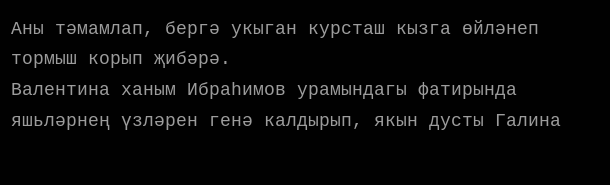Аны тәмамлап, бергә укыган курсташ кызга өйләнеп тормыш корып җибәрә.
Валентина ханым Ибраһимов урамындагы фатирында яшьләрнең үзләрен генә калдырып, якын дусты Галина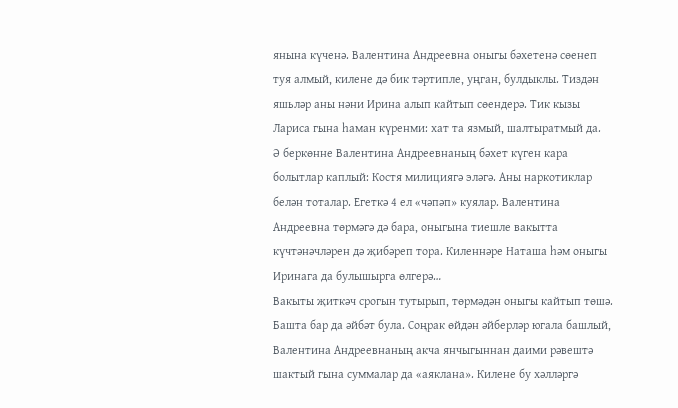янына күченә. Валентина Андреевна оныгы бәхетенә сөенеп туя алмый, килене дә бик тәртипле, уңган, булдыклы. Тиздән яшьләр аны нәни Ирина алып кайтып сөендерә. Тик кызы Лариса гына һаман күренми: хат та язмый, шалтыратмый да.
Ә беркөнне Валентина Андреевнаның бәхет күген кара болытлар каплый: Костя милициягә эләгә. Аны наркотиклар белән тоталар. Егеткә 4 ел «чәпәп» куялар. Валентина Андреевна төрмәгә дә бара, оныгына тиешле вакытта күчтәнәчләрен дә җибәреп тора. Киленнәре Наташа һәм оныгы Иринага да булышырга өлгерә…
Вакыты җиткәч срогын тутырып, төрмәдән оныгы кайтып төшә. Башта бар да әйбәт була. Соңрак өйдән әйберләр югала башлый, Валентина Андреевнаның акча янчыгыннан даими рәвештә шактый гына суммалар да «аяклана». Килене бу хәлләргә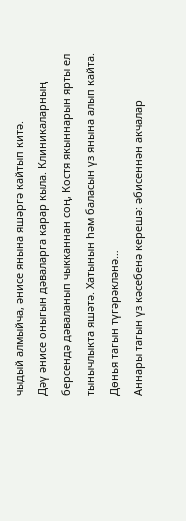чыдый алмыйча, әнисе янына яшәргә кайтып китә.
Дәү әнисе оныгын дәваларга карар кыла. Клиникаларның берсендә дәваланып чыкканнан соң, Костя якыннарын ярты ел тынычлыкта яшәтә. Хатынын һәм баласын үз янына алып кайта. Дөнья тагын түгәрәкләнә…
Аннары тагын үз кәсебенә керешә: әбисеннән акчалар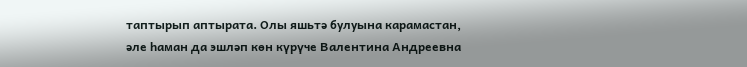таптырып аптырата. Олы яшьтә булуына карамастан, әле һаман да эшләп көн күрүче Валентина Андреевна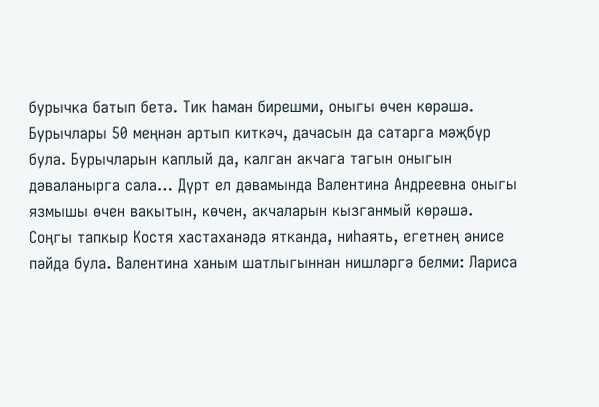бурычка батып бетә. Тик һаман бирешми, оныгы өчен көрәшә. Бурычлары 50 меңнән артып киткәч, дачасын да сатарга мәҗбүр була. Бурычларын каплый да, калган акчага тагын оныгын дәваланырга сала… Дүрт ел дәвамында Валентина Андреевна оныгы язмышы өчен вакытын, көчен, акчаларын кызганмый көрәшә.
Соңгы тапкыр Костя хастаханәдә ятканда, ниһаять, егетнең әнисе пәйда була. Валентина ханым шатлыгыннан нишләргә белми: Лариса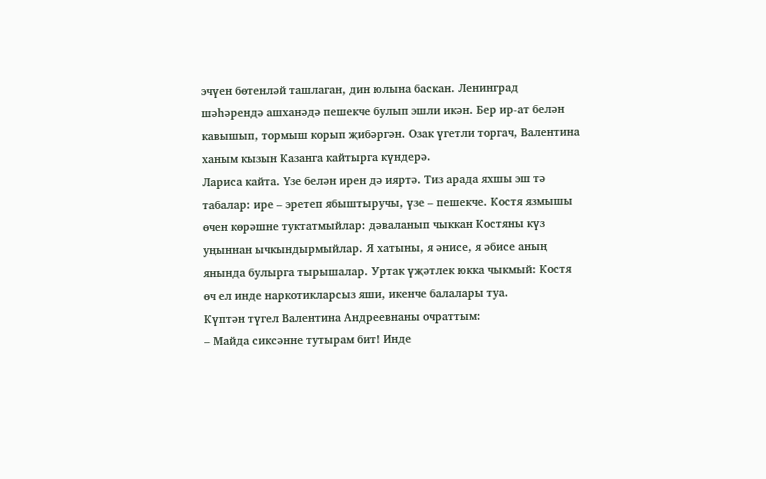эчүен бөтенләй ташлаган, дин юлына баскан. Ленинград шәһәрендә ашханәдә пешекче булып эшли икән. Бер ир-ат белән кавышып, тормыш корып җибәргән. Озак үгетли торгач, Валентина ханым кызын Казанга кайтырга күндерә.
Лариса кайта. Үзе белән ирен дә ияртә. Тиз арада яхшы эш тә табалар: ире – эретеп ябыштыручы, үзе – пешекче. Костя язмышы өчен көрәшне туктатмыйлар: дәваланып чыккан Костяны күз уңыннан ычкындырмыйлар. Я хатыны, я әнисе, я әбисе аның янында булырга тырышалар. Уртак үҗәтлек юкка чыкмый: Костя өч ел инде наркотикларсыз яши, икенче балалары туа.
Күптән түгел Валентина Андреевнаны очраттым:
– Майда сиксәнне тутырам бит! Инде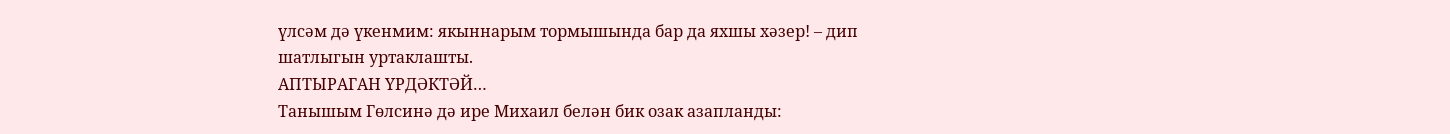үлсәм дә үкенмим: якыннарым тормышында бар да яхшы хәзер! – дип шатлыгын уртаклашты.
АПТЫРАГАН ҮРДӘКТӘЙ…
Танышым Гөлсинә дә ире Михаил белән бик озак азапланды: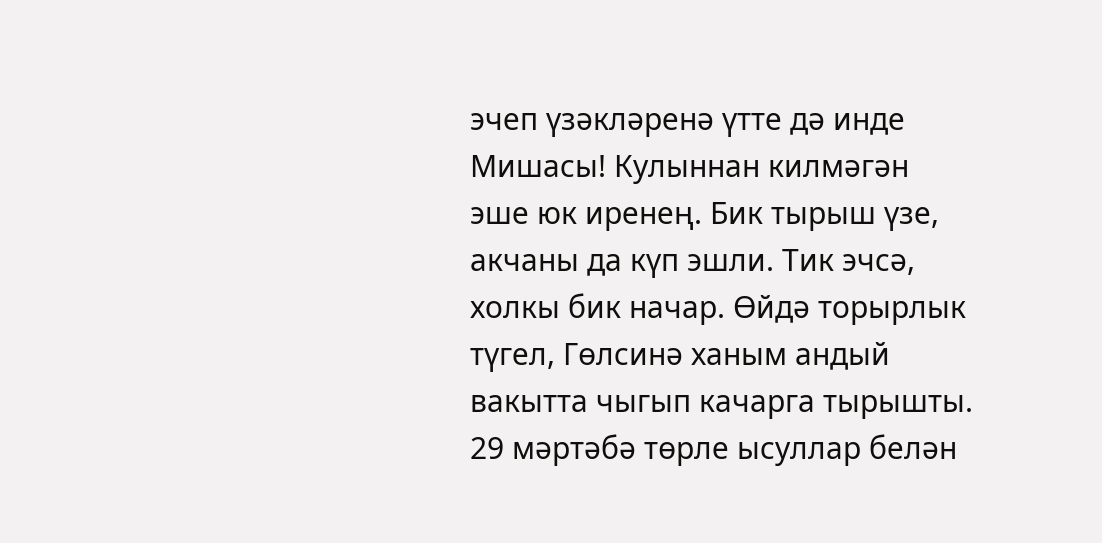эчеп үзәкләренә үтте дә инде Мишасы! Кулыннан килмәгән эше юк иренең. Бик тырыш үзе, акчаны да күп эшли. Тик эчсә, холкы бик начар. Өйдә торырлык түгел, Гөлсинә ханым андый вакытта чыгып качарга тырышты.
29 мәртәбә төрле ысуллар белән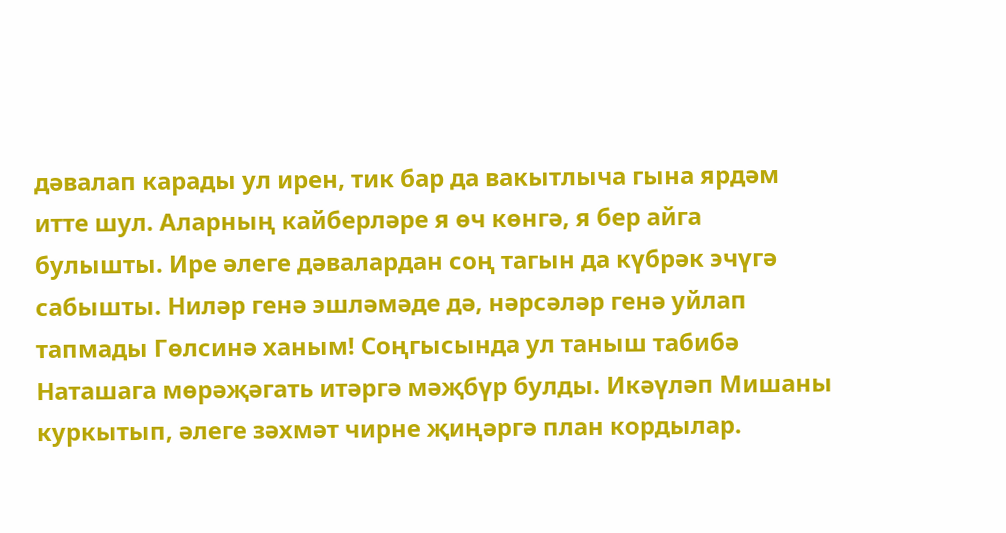дәвалап карады ул ирен, тик бар да вакытлыча гына ярдәм итте шул. Аларның кайберләре я өч көнгә, я бер айга булышты. Ире әлеге дәвалардан соң тагын да күбрәк эчүгә сабышты. Ниләр генә эшләмәде дә, нәрсәләр генә уйлап тапмады Гөлсинә ханым! Соңгысында ул таныш табибә Наташага мөрәҗәгать итәргә мәҗбүр булды. Икәүләп Мишаны куркытып, әлеге зәхмәт чирне җиңәргә план кордылар.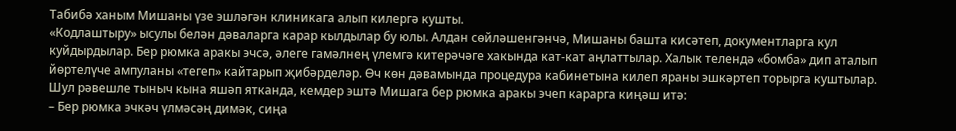Табибә ханым Мишаны үзе эшләгән клиникага алып килергә кушты.
«Кодлаштыру» ысулы белән дәваларга карар кылдылар бу юлы. Алдан сөйләшенгәнчә, Мишаны башта кисәтеп, документларга кул куйдырдылар. Бер рюмка аракы эчсә, әлеге гамәлнең үлемгә китерәчәге хакында кат-кат аңлаттылар. Халык телендә «бомба» дип аталып йөртелүче ампуланы «тегеп» кайтарып җибәрделәр. Өч көн дәвамында процедура кабинетына килеп яраны эшкәртеп торырга куштылар.
Шул рәвешле тыныч кына яшәп ятканда, кемдер эштә Мишага бер рюмка аракы эчеп карарга киңәш итә:
– Бер рюмка эчкәч үлмәсәң димәк, сиңа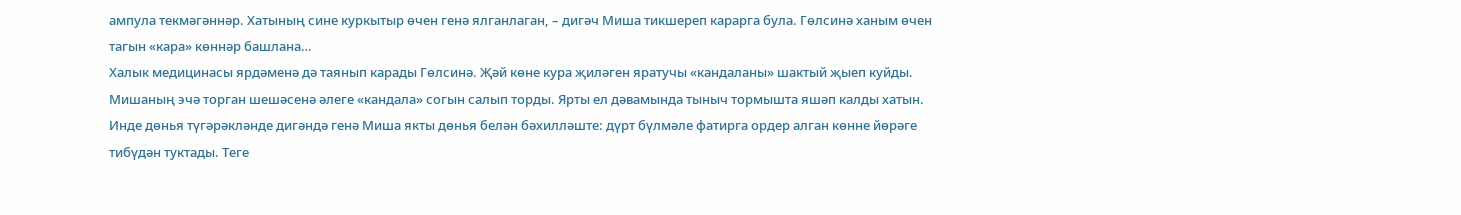ампула текмәгәннәр. Хатының сине куркытыр өчен генә ялганлаган, – дигәч Миша тикшереп карарга була. Гөлсинә ханым өчен тагын «кара» көннәр башлана…
Халык медицинасы ярдәменә дә таянып карады Гөлсинә. Җәй көне кура җиләген яратучы «кандаланы» шактый җыеп куйды. Мишаның эчә торган шешәсенә әлеге «кандала» согын салып торды. Ярты ел дәвамында тыныч тормышта яшәп калды хатын. Инде дөнья түгәрәкләнде дигәндә генә Миша якты дөнья белән бәхилләште: дүрт бүлмәле фатирга ордер алган көнне йөрәге тибүдән туктады. Теге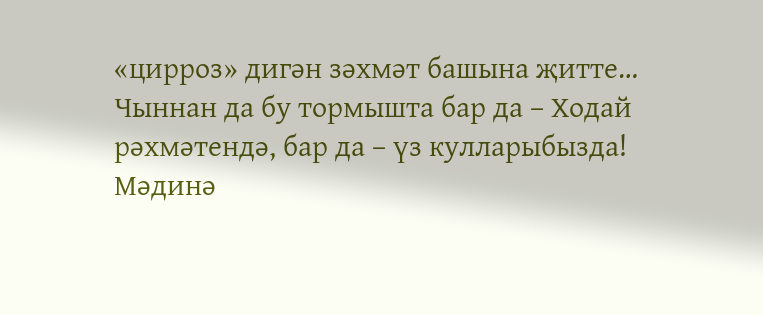«цирроз» дигән зәхмәт башына җитте…
Чыннан да бу тормышта бар да – Ходай рәхмәтендә, бар да – үз кулларыбызда!
Мәдинә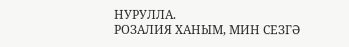НУРУЛЛА.
РОЗАЛИЯ ХАНЫМ, МИН СЕЗГӘ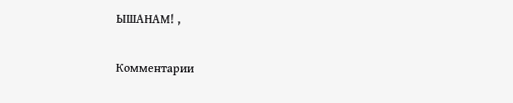ЫШАНАМ! ,

Комментарии